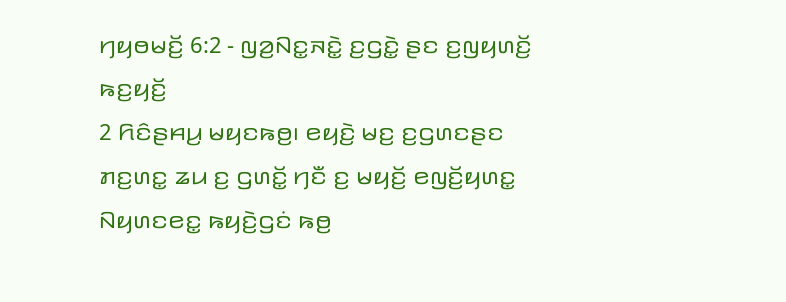ꤚꤟꤥꤗꤢꤩ꤬ 6:2 - ꤜꤤ꤬ꤡꤢ꤭ꤏꤢꤧ꤭ ꤢ꤬ꤞꤢꤧ꤭ ꤔꤢ ꤢ꤬ꤜꤟꤛꤢꤩ꤬ ꤒꤢ꤬ꤟꤢꤩ꤬
2 ꤖꤢꤨꤔꤌꤣ꤬ ꤗꤟꤢꤒꤥ꤬꤯ ꤕꤟꤢꤧ꤬ ꤗꤢ꤬ ꤢ꤬ꤞꤛꤢꤔꤢ ꤊꤢ꤬ꤛꤢ꤭ ꤘꤣ ꤢ꤬ ꤞꤛꤢꤩ꤭ ꤚꤢꤪ ꤢ꤬ ꤗꤟꤢꤩ꤬ ꤕꤜꤢꤩ꤬ꤟꤛꤢ꤭ ꤡꤟꤛꤢꤕꤢ꤭ ꤒꤟꤢꤧ꤬ꤞꤢꤦ ꤒꤥ꤬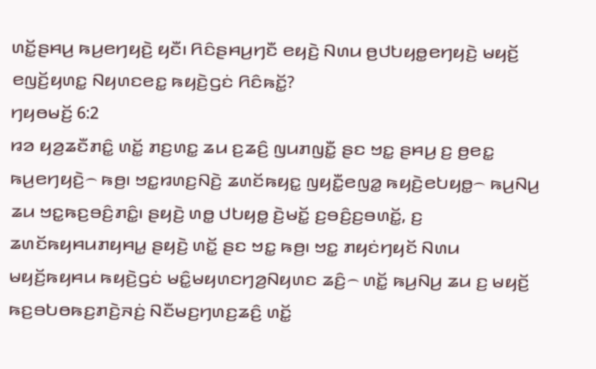ꤛꤢꤩ꤭ꤔꤌꤣ꤬ ꤒꤣ꤬ꤕꤚꤟꤢꤧ꤬ ꤟꤢꤪ꤯ ꤖꤢꤨꤔꤌꤣ꤬ꤚꤢꤪ ꤕꤟꤢꤧ꤬ ꤡꤛꤣ ꤥ꤬ꤓꤝꤟꤥ꤭ꤕꤚꤟꤢꤧ꤬ ꤗꤟꤢꤩ꤬ ꤕꤜꤢꤩ꤬ꤟꤛꤢ꤭ ꤡꤟꤛꤢꤕꤢ꤭ ꤒꤟꤢꤧ꤬ꤞꤢꤦ ꤖꤢꤨꤒꤢꤩ꤭?
ꤚꤟꤥꤗꤢꤩ꤬ 6:2
ꤙꤤ ꤟꤤ꤬ꤘꤢꤪꤊꤢꤨ꤭ ꤛꤢꤩ꤭ ꤊꤢ꤬ꤛꤢ꤭ ꤘꤣ ꤢ꤬ꤘꤢꤨ꤬ ꤜꤣꤊꤜꤢꤪ꤭ ꤔꤢ ꤠꤢ꤭ ꤔꤌꤣ꤬ ꤢ꤬ ꤥ꤬ꤕꤢ꤭ ꤒꤣ꤬ꤕꤚꤟꤢꤧ꤬꤮ ꤒꤥ꤬꤯ ꤠꤢ꤭ꤙꤛꤢ꤬ꤡꤢꤧ꤬ ꤘꤛꤢꤩꤒꤟꤢ꤭ ꤜꤟꤢꤪ꤭ꤕꤜꤤ꤭ ꤒꤟꤢꤧ꤬ꤕꤝꤟꤥ꤭꤮ ꤒꤣ꤬ꤡꤣ꤬ ꤘꤣ ꤠꤢ꤭ꤒꤢ꤬ꤋꤢꤨ꤬ꤊꤢꤨ꤭꤯ ꤔꤟꤢꤧ꤬ ꤛꤥ꤭ ꤓꤝꤟꤥ꤭ ꤢꤧ꤬ꤗꤢꤩ꤭ ꤢ꤬ꤋꤢꤨ꤬ꤢ꤬ꤋꤛꤢꤩ꤭, ꤢ꤬ ꤘꤛꤢꤩꤒꤟꤌꤣꤊꤟꤌꤣ꤭ ꤔꤟꤢꤧ꤬ ꤛꤢꤩ꤭ ꤔꤢ ꤠꤢ꤭ ꤒꤥ꤬꤯ ꤠꤢ꤭ ꤊꤟꤢꤦꤚꤟꤢꤩ ꤡꤛꤣ ꤗꤟꤢꤩ꤬ꤒꤟꤌꤣ ꤒꤟꤢꤧ꤬ꤞꤢꤦ ꤗꤢꤨ꤭ꤗꤟꤛꤢꤚꤤ꤬ꤡꤟꤛꤢ ꤘꤢꤨ꤬꤮ ꤛꤢꤩ꤭ ꤒꤣ꤬ꤡꤣ꤬ ꤘꤣ ꤢ꤬ ꤗꤟꤢꤩ꤬ ꤒꤢ꤬ꤋꤝꤥꤒꤢ꤬ꤊꤢꤧ꤬ꤏꤢꤦ꤬ ꤡꤢꤪꤗꤢ꤬ꤚꤛꤢ꤬ꤘꤢꤨ꤬ ꤛꤢꤩ꤭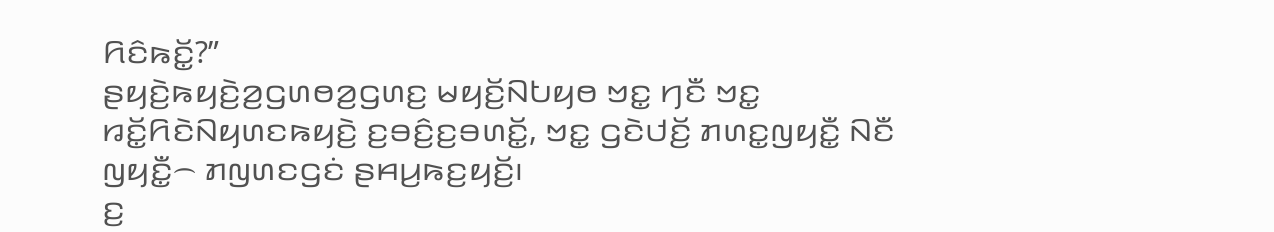ꤖꤢꤨꤒꤢꤩ꤭?”
ꤔꤟꤢꤧ꤬ꤒꤟꤢꤧ꤬ꤤ꤬ꤞꤛꤥꤤ꤬ꤞꤛꤢ꤬ ꤗꤟꤢꤩ꤬ꤡꤝꤟꤥ ꤠꤢ꤭ ꤚꤢꤪ ꤠꤢ꤭ ꤙꤢꤩ꤭ꤖꤢꤧꤡꤟꤛꤢꤒꤟꤢꤧ꤬ ꤢ꤬ꤋꤢꤨ꤬ꤢ꤬ꤋꤛꤢꤩ꤭, ꤠꤢ꤭ ꤞꤢꤧꤓꤢꤩ꤬ ꤊꤛꤢ꤭ꤜꤟꤢꤪ꤭ ꤡꤢꤪ ꤜꤟꤢꤪ꤭꤮ ꤊꤜꤛꤢꤞꤢꤦ ꤔꤌꤣ꤬ꤒꤢ꤬ꤟꤢꤩ꤬꤯
ꤢ꤬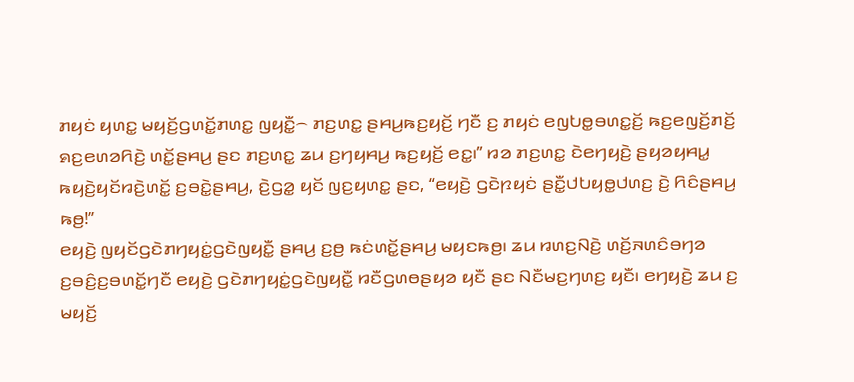ꤊꤟꤢꤦ ꤟꤛꤢ꤭ ꤗꤟꤢꤩ꤬ꤞꤛꤢꤩ꤭ꤊꤛꤢ꤭ ꤜꤟꤢꤪ꤭꤮ ꤊꤢ꤬ꤛꤢ꤭ ꤔꤌꤣ꤬ꤒꤢ꤬ꤟꤢꤩ꤬ ꤚꤢꤪ ꤢ꤬ ꤊꤟꤢꤦ ꤕꤜꤝꤥ꤭ꤋꤛꤢ꤭ꤢꤩ꤬ ꤒꤢ꤬ꤕꤜꤢꤩ꤬ꤊꤢꤩ꤬ ꤎꤢ꤬ꤕꤛꤤꤖꤢꤧ꤬ ꤛꤢꤩ꤭ꤔꤌꤣ꤬ ꤔꤢ ꤊꤢ꤬ꤛꤢ꤭ ꤘꤣ ꤢ꤬ꤚꤟꤌꤣ꤬ ꤒꤢ꤬ꤟꤢꤩ꤬ ꤕꤢ꤭꤯” ꤙꤤ ꤊꤢ꤬ꤛꤢ꤭ ꤢꤧꤕꤚꤟꤢꤧ꤬ ꤔꤟꤤꤟꤌꤣ꤭ ꤒꤟꤢꤧ꤬ꤟꤢꤩꤙꤢꤧ꤬ꤛꤢꤩ꤭ ꤢ꤬ꤋꤢꤧ꤭ꤔꤌꤣ꤬, ꤢꤧ꤬ꤞꤤ꤭ ꤟꤢꤩ ꤜꤢ꤬ꤟꤛꤢ꤭ ꤔꤢ, “ꤕꤟꤢꤧ꤬ ꤞꤢꤧꤐꤟꤢꤦ ꤔꤢꤪ꤭ꤓꤝꤟꤥ꤭ꤓꤛꤢ꤬ ꤢꤧ꤬ ꤖꤢꤨꤔꤌꤣ꤬ ꤒꤥ꤬!”
ꤕꤟꤢꤧ꤬ ꤜꤟꤢꤩꤞꤢꤧꤊꤚꤟꤢꤦ꤭ꤞꤢꤧꤜꤟꤢꤪ꤭ ꤔꤌꤣ꤬ ꤢ꤬ꤥ꤬ ꤒꤢꤦꤛꤢꤩ꤭ꤔꤌꤣ꤬ ꤗꤟꤢꤒꤥ꤬꤯ ꤘꤣ ꤙꤛꤢ꤬ꤡꤢꤧ꤬ ꤛꤢꤩ꤬ꤏꤛꤢꤨꤋꤚꤤ ꤢ꤬ꤋꤢꤨ꤬ꤢ꤬ꤋꤛꤢꤩ꤭ꤚꤢꤪ ꤕꤟꤢꤧ꤬ ꤞꤢꤧꤊꤚꤟꤢꤦ꤭ꤞꤢꤧꤜꤟꤢꤪ꤭ ꤙꤢꤪꤞꤛꤥꤔꤟꤤ ꤟꤢꤪ ꤔꤢ ꤡꤢꤪꤗꤢ꤬ꤚꤛꤢ꤬ ꤟꤢꤪ꤯ ꤕꤚꤟꤢꤧ꤬ ꤘꤣ ꤢ꤬ ꤗꤟꤢꤩ꤬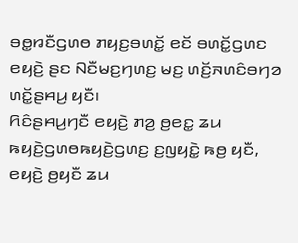ꤋꤥ꤭ꤙꤢꤪꤞꤛꤥ ꤊꤟꤢ꤬ꤋꤛꤢꤩ꤭ ꤕꤢꤩ ꤋꤛꤢꤩ꤭ꤞꤛꤢ ꤕꤟꤢꤧ꤬ ꤔꤢ ꤡꤢꤪꤗꤢ꤬ꤚꤛꤢ꤬ ꤗꤢ꤬ ꤛꤢꤩ꤬ꤏꤛꤢꤨꤋꤚꤤ ꤛꤢꤩ꤭ꤔꤌꤣ꤬ ꤟꤢꤪ꤯
ꤖꤢꤨꤔꤌꤣ꤬ꤚꤢꤪ ꤕꤟꤢꤧ꤬ ꤊꤤ꤬ ꤥ꤬ꤕꤢ꤭ ꤘꤣ ꤒꤟꤢꤧ꤬ꤞꤛꤥꤒꤟꤢꤧ꤬ꤞꤛꤢ꤬ ꤢ꤬ꤜꤟꤢꤧ꤭ ꤒꤥ꤬ ꤟꤢꤪ, ꤕꤟꤢꤧ꤬ ꤥ꤬ꤟꤢꤪ ꤘꤣ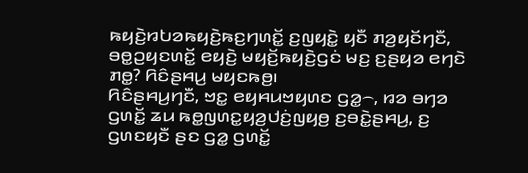ꤒꤟꤢꤧ꤬ꤙꤝꤤꤒꤟꤢꤧ꤬ꤒꤢ꤬ꤚꤛꤢꤩ꤭ ꤢ꤬ꤜꤟꤢꤧ꤭ ꤟꤢꤪ ꤊꤤ꤬ꤟꤢꤩꤚꤢꤪ, ꤋꤥ꤭ꤑꤟꤢꤛꤢꤩ꤭ ꤕꤟꤢꤧ꤬ ꤗꤟꤢꤩ꤬ꤒꤟꤢꤧ꤬ꤞꤢꤦ ꤗꤢ꤬ ꤢ꤬ꤔꤟꤤ ꤕꤚꤢꤧ ꤊꤥ꤭? ꤖꤢꤨꤔꤌꤣ꤬ ꤗꤟꤢꤒꤥ꤬꤯
ꤖꤢꤨꤔꤌꤣ꤬ꤚꤢꤪ, ꤠꤢ꤭ ꤕꤟꤌꤣꤠꤟꤛꤢ ꤞꤤ꤭꤮, ꤙꤤ ꤋꤚꤤ ꤞꤛꤢꤩ꤭ ꤘꤣ ꤒꤥ꤭ꤜꤛꤢ꤭ꤟꤤ꤬ꤓꤢꤦ꤬ꤜꤟꤥ꤬ ꤢ꤬ꤋꤢꤧ꤭ꤔꤌꤣ꤬, ꤢ꤬ ꤞꤛꤢꤟꤢꤪ ꤔꤢ ꤞꤤ꤭ ꤞꤛꤢꤩ꤭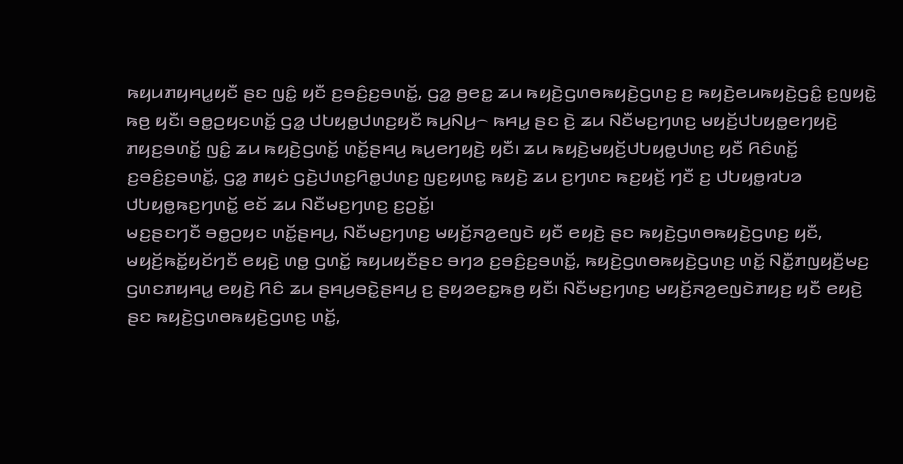ꤒꤟꤣꤊꤟꤌꤣ꤭ꤟꤢꤪ ꤔꤢ ꤜꤢꤨ꤭ ꤟꤢꤪ ꤢ꤬ꤋꤢꤨ꤬ꤢ꤬ꤋꤛꤢꤩ꤭, ꤞꤤ꤭ ꤥ꤬ꤕꤢ꤭ ꤘꤣ ꤒꤟꤢꤧ꤬ꤞꤛꤥꤒꤟꤢꤧ꤬ꤞꤛꤢ꤬ ꤢ꤬ ꤒꤟꤢꤧ꤬ꤕꤣꤒꤟꤢꤧ꤬ꤞꤢꤨ꤭ ꤢ꤬ꤜꤟꤢꤧ꤭ ꤒꤥ꤬ ꤟꤢꤪ꤯ ꤋꤥ꤭ꤑꤟꤢꤛꤢꤩ꤭ ꤞꤤ꤭ ꤓꤝꤟꤥ꤭ꤓꤛꤢ꤬ꤟꤢꤪ ꤒꤣ꤬ꤡꤣ꤬꤮ ꤒꤌꤣ꤭ ꤔꤢ ꤢꤧ꤬ ꤘꤣ ꤡꤢꤪꤗꤢ꤬ꤚꤛꤢ꤬ ꤗꤟꤢꤩ꤬ꤓꤝꤟꤥ꤭ꤕꤚꤟꤢꤧ꤬ ꤊꤟꤢ꤬ꤋꤛꤢꤩ꤭ ꤜꤢꤨ꤭ ꤘꤣ ꤒꤟꤢꤧ꤬ꤞꤛꤢꤩ꤭ ꤛꤢꤩ꤭ꤔꤌꤣ꤬ ꤒꤣ꤬ꤕꤚꤟꤢꤧ꤬ ꤟꤢꤪ꤯ ꤘꤣ ꤒꤟꤢꤧ꤬ꤗꤟꤢꤩ꤬ꤓꤝꤟꤥ꤭ꤓꤛꤢ꤬ ꤟꤢꤪ ꤖꤢꤨꤛꤢꤩ꤭ ꤢ꤬ꤋꤢꤨ꤬ꤢ꤬ꤋꤛꤢꤩ꤭, ꤞꤤ꤭ ꤊꤟꤢꤦ ꤞꤢꤧ꤬ꤓꤛꤢ꤬ꤖꤥ꤭ꤓꤛꤢ꤬ ꤜꤢ꤬ꤟꤛꤢ꤭ ꤒꤟꤢꤧ꤬ ꤘꤣ ꤢ꤬ꤚꤛꤢ ꤒꤢ꤬ꤟꤢꤩ꤬ ꤚꤢꤪ ꤢ꤬ ꤓꤝꤟꤥ꤭ꤙꤝꤤ ꤓꤝꤟꤥ꤭ꤒꤢ꤬ꤚꤛꤢꤩ꤭ ꤕꤢꤩ ꤘꤣ ꤡꤢꤪꤗꤢ꤬ꤚꤛꤢ꤬ ꤢ꤬ꤑꤢꤩ꤭꤯
ꤗꤢ꤬ꤔꤢꤚꤢꤪ ꤋꤥ꤭ꤑꤟꤢ ꤛꤢꤩ꤭ꤔꤌꤣ꤬, ꤡꤢꤪꤗꤢ꤬ꤚꤛꤢ꤬ ꤗꤟꤢꤩ꤬ꤏꤤ꤬ꤕꤜꤢꤧ ꤟꤢꤪ ꤕꤟꤢꤧ꤬ ꤔꤢ ꤒꤟꤢꤧ꤬ꤞꤛꤥꤒꤟꤢꤧ꤬ꤞꤛꤢ꤬ ꤟꤢꤪ, ꤗꤟꤢꤩ꤬ꤒꤢꤩ꤭ꤟꤢꤩꤚꤢꤪ ꤕꤟꤢꤧ꤬ ꤛꤥ꤭ ꤞꤛꤢꤩ꤭ ꤒꤟꤣꤟꤢꤪꤔꤢ ꤋꤚꤤ ꤢ꤬ꤋꤢꤨ꤬ꤢ꤬ꤋꤛꤢꤩ꤭, ꤒꤟꤢꤧ꤬ꤞꤛꤥꤒꤟꤢꤧ꤬ꤞꤛꤢ꤬ ꤛꤢꤩ꤭ ꤡꤢꤪ꤭ꤊꤜꤟꤢꤪ꤬ꤗꤢ꤬ ꤞꤛꤢꤊꤟꤌꤣ꤭ ꤕꤟꤢꤧ꤬ ꤖꤢꤨ ꤘꤣ ꤔꤌꤣ꤬ꤋꤢꤧ꤭ꤔꤌꤣ꤬ ꤢ꤬ ꤔꤟꤤꤕꤢ꤭ꤒꤥ꤬ ꤟꤢꤪ꤯ ꤡꤢꤪꤗꤢ꤬ꤚꤛꤢ꤬ ꤗꤟꤢꤩ꤬ꤏꤤ꤬ꤕꤜꤢꤧꤊꤟꤢ꤬ ꤟꤢꤪ ꤕꤟꤢꤧ꤬ ꤔꤢ ꤒꤟꤢꤧ꤬ꤞꤛꤥꤒꤟꤢꤧ꤬ꤞꤛꤢ꤬ ꤛꤢꤩ꤭,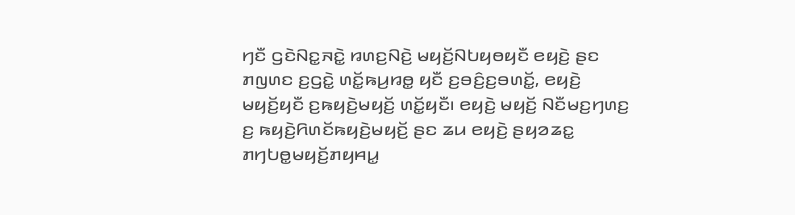ꤚꤢꤪ ꤞꤢꤧꤡꤢ꤭ꤏꤢꤧ꤭ ꤙꤛꤢ꤬ꤡꤢꤧ꤬ ꤗꤟꤢꤩ꤬ꤡꤝꤟꤥꤟꤢꤪ ꤕꤟꤢꤧ꤬ ꤔꤢ ꤊꤜꤛꤢ ꤢ꤬ꤞꤢꤧ꤭ ꤛꤢꤩ꤭ꤒꤣ꤬ꤙꤥ꤭ ꤟꤢꤪ ꤢ꤬ꤋꤢꤨ꤬ꤢ꤬ꤋꤛꤢꤩ꤭, ꤕꤟꤢꤧ꤬ ꤗꤟꤢꤩ꤬ꤟꤢꤪ ꤢ꤬ꤒꤟꤢꤧ꤬ꤗꤟꤢꤩ꤬ ꤛꤢꤩ꤭ꤟꤢꤪ꤯ ꤕꤟꤢꤧ꤬ ꤗꤟꤢꤩ꤬ ꤡꤢꤪꤗꤢ꤬ꤚꤛꤢ꤬ ꤢ꤬ ꤒꤟꤢꤧ꤬ꤖꤛꤢꤩꤒꤟꤢꤧ꤬ꤗꤟꤢꤩ꤬ ꤔꤢ ꤘꤣ ꤕꤟꤢꤧ꤬ ꤔꤟꤤꤘꤢ꤭ ꤊꤚꤝꤥ꤭ꤗꤟꤢꤩ꤬ꤊꤟꤌꤣ꤭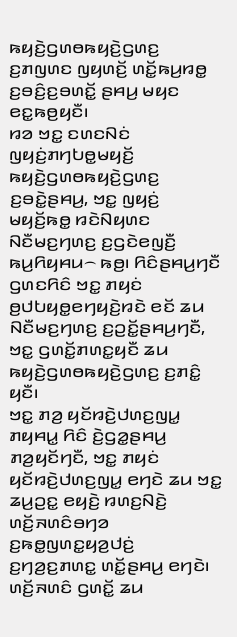ꤒꤟꤢꤧ꤬ꤞꤛꤥꤒꤟꤢꤧ꤬ꤞꤛꤢ꤬ ꤢ꤬ꤊꤜꤛꤢ ꤜꤟꤛꤢꤩ꤬ ꤛꤢꤩ꤭ꤒꤣ꤬ꤙꤥ꤭ ꤢ꤬ꤋꤢꤨ꤬ꤢ꤬ꤋꤛꤢꤩ꤭ ꤔꤌꤣ꤬ ꤗꤟꤢ ꤕꤢ꤭ꤒꤥ꤬ꤟꤢꤪ꤯
ꤙꤤ ꤠꤢ꤭ ꤢꤛꤢꤡꤢꤦ ꤜꤟꤢꤦ꤬ꤊꤚꤝꤥ꤭ꤗꤟꤢꤩ꤬ ꤒꤟꤢꤧ꤬ꤞꤛꤥꤒꤟꤢꤧ꤬ꤞꤛꤢ꤬ ꤢ꤬ꤋꤢꤧ꤭ꤔꤌꤣ꤬, ꤠꤢ꤭ ꤜꤟꤢꤦ꤬ ꤗꤟꤢꤩ꤬ꤒꤥ꤭ ꤙꤢꤧꤡꤟꤛꤢ ꤡꤢꤪꤗꤢ꤬ꤚꤛꤢ꤬ ꤢ꤬ꤞꤢꤧꤕꤜꤢꤪ꤬ ꤒꤣ꤬ꤖꤟꤌꤣ꤮ ꤒꤥ꤬꤯ ꤖꤢꤨꤔꤌꤣ꤬ꤚꤢꤪ ꤞꤛꤢꤖꤢꤨ ꤠꤢ꤭ ꤊꤟꤢꤦ ꤥ꤬ꤓꤝꤟꤥ꤭ꤕꤚꤟꤢꤧ꤬ꤙꤢꤧ ꤕꤢꤩ ꤘꤣ ꤡꤢꤪꤗꤢ꤬ꤚꤛꤢ꤬ ꤢ꤬ꤑꤢꤩ꤭ꤔꤌꤣ꤬ꤚꤢꤪ, ꤠꤢ꤭ ꤞꤛꤢꤩ꤭ꤊꤛꤢ꤭ꤟꤢꤪ ꤘꤣ ꤒꤟꤢꤧ꤬ꤞꤛꤥꤒꤟꤢꤧ꤬ꤞꤛꤢ꤬ ꤢ꤬ꤊꤢꤨ꤭ ꤟꤢꤪ꤯
ꤠꤢ꤭ ꤊꤤ꤬ ꤟꤢꤩꤙꤢꤧ꤬ꤓꤛꤢ꤬ꤜꤣ꤭ ꤊꤟꤌꤣ꤭ ꤖꤢꤨ ꤢꤧ꤬ꤞꤤ꤭ꤔꤌꤣ꤬ ꤊꤤ꤬ꤟꤢꤩꤚꤢꤪ, ꤠꤢ꤭ ꤊꤟꤢꤦ ꤟꤢꤩꤙꤢꤧ꤬ꤓꤛꤢ꤬ꤜꤣ꤭ ꤕꤚꤢꤧ ꤘꤣ ꤠꤢ꤭ ꤘꤣ꤬ꤑꤢ꤭ ꤕꤟꤢꤧ꤬ ꤙꤛꤢ꤬ꤡꤢꤧ꤬ ꤛꤢꤩ꤬ꤏꤛꤢꤨꤋꤚꤤ ꤢ꤬ꤒꤥ꤭ꤜꤛꤢ꤭ꤟꤤ꤬ꤓꤢꤦ꤬ ꤢ꤬ꤚꤤ꤬ꤢ꤬ꤊꤛꤢ꤭ ꤛꤢꤩ꤭ꤔꤌꤣ꤬ ꤕꤚꤢꤧ꤯ ꤛꤢꤩ꤬ꤏꤛꤢꤨ ꤞꤛꤢꤩ꤭ ꤘꤣ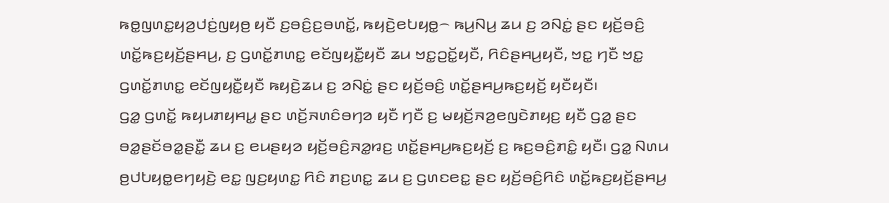ꤒꤥ꤭ꤜꤛꤢ꤭ꤟꤤ꤬ꤓꤢꤦ꤬ꤜꤟꤥ꤬ ꤟꤢꤪ ꤢ꤬ꤋꤢꤨ꤬ꤢ꤬ꤋꤛꤢꤩ꤭, ꤒꤟꤢꤧ꤬ꤕꤝꤟꤥ꤭꤮ ꤒꤣ꤬ꤡꤣ꤬ ꤘꤣ ꤢ꤬ ꤤꤡꤢꤦ꤭ ꤔꤢ ꤟꤢꤩ꤬ꤋꤢꤨ꤬ ꤛꤢꤩ꤭ꤒꤢ꤬ꤟꤢꤩ꤬ꤔꤌꤣ꤬, ꤢ꤬ ꤞꤛꤢꤩ꤭ꤊꤛꤢ꤭ ꤕꤢꤩꤜꤟꤢꤪ꤭ꤟꤢꤪ ꤘꤣ ꤠꤢ꤭ꤑꤢꤩ꤭ꤟꤢꤪ, ꤖꤢꤨꤔꤌꤣ꤬ꤟꤢꤪ, ꤠꤢ꤭ ꤚꤢꤪ ꤠꤢ꤭ ꤞꤛꤢꤩ꤭ꤊꤛꤢ꤭ ꤕꤢꤩꤜꤟꤢꤪ꤭ꤟꤢꤪ ꤒꤟꤢꤧ꤬ꤘꤣ ꤢ꤬ ꤤꤡꤢꤦ꤭ ꤔꤢ ꤟꤢꤩ꤬ꤋꤢꤨ꤬ ꤛꤢꤩ꤭ꤔꤌꤣ꤬ꤒꤢ꤬ꤟꤢꤩ꤬ ꤟꤢꤪꤟꤢꤪ꤯
ꤞꤤ꤭ ꤞꤛꤢꤩ꤭ ꤒꤟꤣꤊꤟꤌꤣ꤭ ꤔꤢ ꤛꤢꤩ꤬ꤏꤛꤢꤨꤋꤚꤤ ꤟꤢꤪ ꤚꤢꤪ ꤢ꤬ ꤗꤟꤢꤩ꤬ꤏꤤ꤬ꤕꤜꤢꤧꤊꤟꤢ꤬ ꤟꤢꤪ ꤞꤤ꤭ ꤔꤢ ꤋꤤ꤭ꤔꤢꤩꤋꤤ꤭ꤔꤢꤪ꤭ ꤘꤣ ꤢ꤬ ꤕꤣꤔꤟꤤ ꤟꤢꤩ꤬ꤋꤢꤨ꤬ꤏꤤ꤭ꤙꤢ꤬ ꤛꤢꤩ꤭ꤔꤌꤣ꤬ꤒꤢ꤬ꤟꤢꤩ꤬ ꤢ꤬ ꤒꤢ꤬ꤋꤢꤨ꤬ꤊꤢꤨ꤭ ꤟꤢꤪ꤯ ꤞꤤ꤭ ꤡꤛꤣ ꤥ꤬ꤓꤝꤟꤥ꤭ꤕꤚꤟꤢꤧ꤬ ꤕꤢ꤭ ꤜꤢ꤬ꤟꤛꤢ꤭ ꤖꤢꤨ ꤊꤢ꤬ꤛꤢ꤭ ꤘꤣ ꤢ꤬ ꤞꤛꤢꤕꤢ꤭ ꤔꤢ ꤟꤢꤩ꤬ꤋꤢꤨ꤬ꤖꤢꤨ ꤛꤢꤩ꤭ꤒꤢ꤬ꤟꤢꤩ꤬ꤔꤌꤣ꤬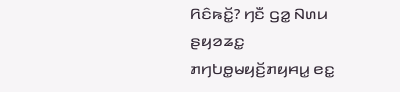ꤖꤢꤨꤒꤢꤩ꤭? ꤚꤢꤪ ꤞꤤ꤭ ꤡꤛꤣ ꤔꤟꤤꤘꤢ꤭ ꤊꤚꤝꤥ꤭ꤗꤟꤢꤩ꤬ꤊꤟꤌꤣ꤭ ꤕꤢ꤭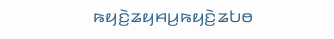ꤒꤟꤢꤧ꤬ꤘꤟꤌꤣ꤬ꤒꤟꤢꤧ꤬ꤘꤝꤥ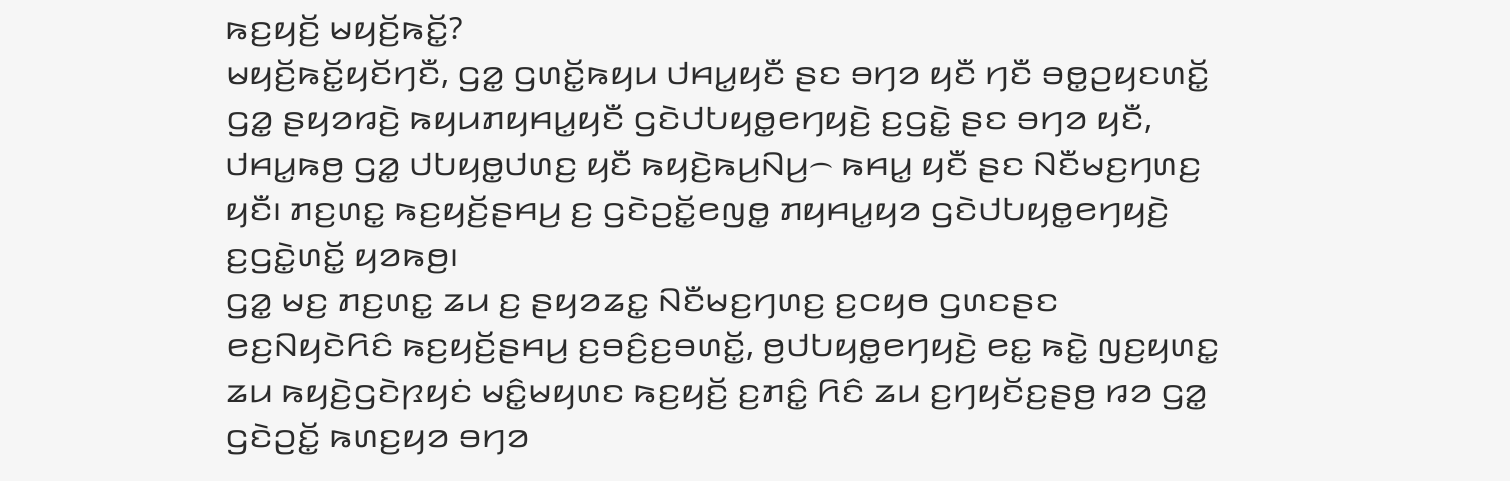ꤒꤢ꤬ꤟꤢꤩ꤬ ꤗꤟꤢꤩ꤬ꤒꤢꤩ꤭?
ꤗꤟꤢꤩ꤬ꤒꤢꤩ꤭ꤟꤢꤩꤚꤢꤪ, ꤞꤤ꤭ ꤞꤛꤢꤩ꤭ꤒꤟꤣ ꤓꤌꤣ꤭ꤟꤢꤪ ꤔꤢ ꤋꤚꤤ ꤟꤢꤪ ꤚꤢꤪ ꤋꤥ꤭ꤑꤟꤢꤛꤢꤩ꤭ ꤞꤤ꤭ ꤔꤟꤤꤙꤢꤧ꤬ ꤒꤟꤣꤊꤟꤌꤣ꤭ꤟꤢꤪ ꤞꤢꤧꤓꤝꤟꤥ꤭ꤕꤚꤟꤢꤧ꤬ ꤢ꤬ꤞꤢꤧ꤭ ꤔꤢ ꤋꤚꤤ ꤟꤢꤪ, ꤓꤌꤣ꤭ꤒꤥ꤬ ꤞꤤ꤭ ꤓꤝꤟꤥ꤭ꤓꤛꤢ꤬ ꤟꤢꤪ ꤒꤟꤢꤧ꤬ꤒꤣ꤬ꤡꤣ꤬꤮ ꤒꤌꤣ꤭ ꤟꤢꤪ ꤔꤢ ꤡꤢꤪꤗꤢ꤬ꤚꤛꤢ꤬ ꤟꤢꤪ꤯ ꤊꤢ꤬ꤛꤢ꤭ ꤒꤢ꤬ꤟꤢꤩ꤬ꤔꤌꤣ꤬ ꤢ꤬ ꤞꤢꤧꤑꤢꤩ꤭ꤕꤜꤥ꤭ ꤊꤟꤌꤣ꤭ꤟꤤ ꤞꤢꤧꤓꤝꤟꤥ꤭ꤕꤚꤟꤢꤧ꤬ ꤢ꤬ꤞꤢꤧ꤭ꤛꤢꤩ꤭ ꤟꤤꤒꤥ꤬꤯
ꤞꤤ꤭ ꤗꤢ꤬ ꤊꤢ꤬ꤛꤢ꤭ ꤘꤣ ꤢ꤬ ꤔꤟꤤꤘꤢ꤭ ꤡꤢꤪꤗꤢ꤬ꤚꤛꤢ꤬ ꤢ꤬ꤍꤟꤥ ꤞꤛꤢꤔꤢ ꤕꤢ꤬ꤡꤟꤢꤧꤖꤢꤨ ꤒꤢ꤬ꤟꤢꤩ꤬ꤔꤌꤣ꤬ ꤢ꤬ꤋꤢꤨ꤬ꤢ꤬ꤋꤛꤢꤩ꤭, ꤥ꤬ꤓꤝꤟꤥ꤭ꤕꤚꤟꤢꤧ꤬ ꤕꤢ꤭ ꤒꤢꤧ꤭ ꤜꤢ꤬ꤟꤛꤢ꤭ ꤘꤣ ꤒꤟꤢꤧ꤬ꤞꤢꤧꤐꤟꤢꤦ ꤗꤢꤨ꤭ꤗꤟꤛꤢ ꤒꤢ꤬ꤟꤢꤩ꤬ ꤢ꤬ꤊꤢꤨ꤭ ꤖꤢꤨ ꤘꤣ ꤢ꤬ꤚꤟꤢꤩꤢ꤬ꤔꤥ꤬ ꤙꤤ ꤞꤤ꤭ ꤞꤢꤧꤑꤢꤩ꤭ ꤒꤛꤢ꤬ꤟꤤ ꤋꤚꤤ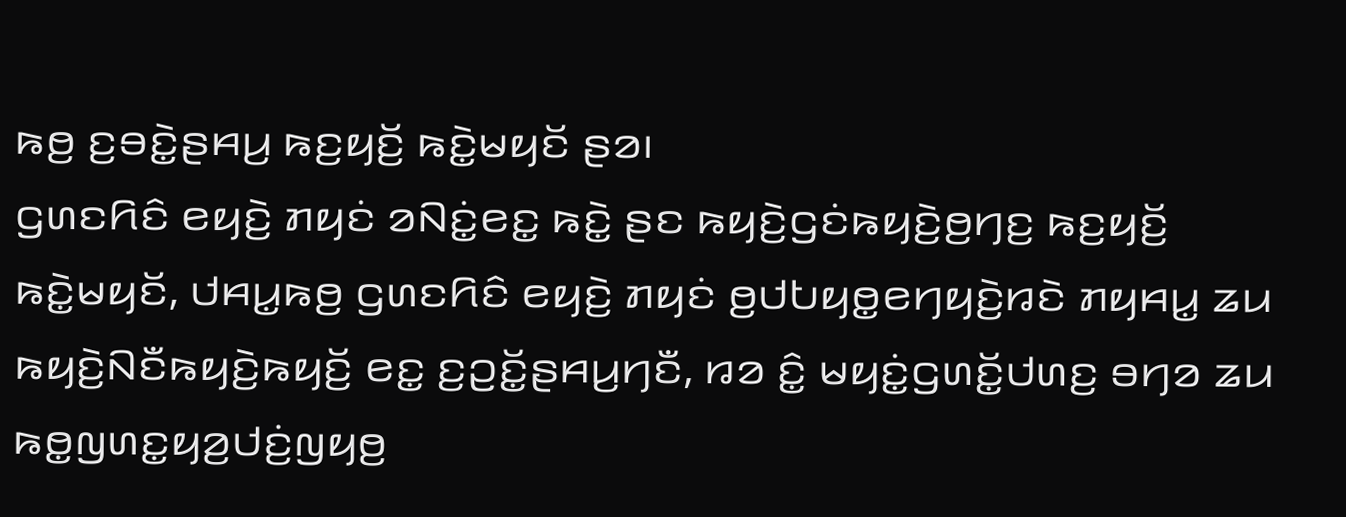ꤒꤥ꤬ ꤢ꤬ꤋꤢꤧ꤭ꤔꤌꤣ꤬ ꤒꤢ꤬ꤟꤢꤩ꤬ ꤒꤢꤧ꤭ꤗꤟꤢꤩ ꤔꤤ꤯
ꤞꤛꤢꤖꤢꤨ ꤕꤟꤢꤧ꤬ ꤊꤟꤢꤦ ꤤꤡꤢꤦ꤭ꤕꤢ꤭ ꤒꤢꤧ꤭ ꤔꤢ ꤒꤟꤢꤧ꤬ꤞꤢꤦꤒꤟꤢꤧ꤬ꤥ꤬ꤚꤢ꤬ ꤒꤢ꤬ꤟꤢꤩ꤬ ꤒꤢꤧ꤭ꤗꤟꤢꤩ, ꤓꤌꤣ꤭ꤒꤥ꤬ ꤞꤛꤢꤖꤢꤨ ꤕꤟꤢꤧ꤬ ꤊꤟꤢꤦ ꤥ꤬ꤓꤝꤟꤥ꤭ꤕꤚꤟꤢꤧ꤬ꤙꤢꤧ ꤊꤟꤌꤣ꤭ ꤘꤣ ꤒꤟꤢꤧ꤬ꤡꤢꤪꤒꤟꤢꤧ꤬ꤒꤟꤢꤩ꤬ ꤕꤢ꤭ ꤢ꤬ꤑꤢꤩ꤭ꤔꤌꤣ꤬ꤚꤢꤪ, ꤙꤤ ꤢꤨ꤭ ꤗꤟꤢꤦ꤭ꤞꤛꤢꤩ꤭ꤓꤛꤢ꤬ ꤋꤚꤤ ꤘꤣ ꤒꤥ꤭ꤜꤛꤢ꤭ꤟꤤ꤬ꤓꤢꤦ꤬ꤜꤟꤥ꤬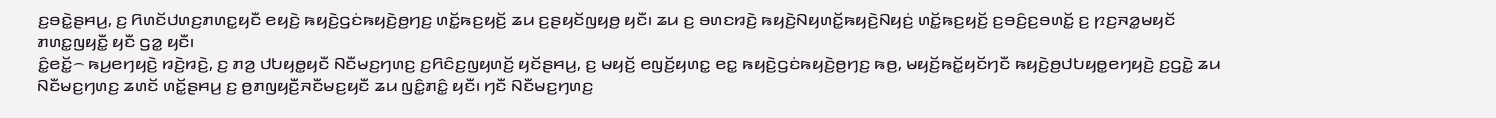ꤢ꤬ꤋꤢꤧ꤭ꤔꤌꤣ꤬, ꤢ꤬ ꤖꤛꤢꤩꤓꤛꤢ꤬ꤊꤛꤢ꤭ꤟꤢꤪ ꤕꤟꤢꤧ꤬ ꤒꤟꤢꤧ꤬ꤞꤢꤦꤒꤟꤢꤧ꤬ꤥ꤬ꤚꤢ꤬ ꤛꤢꤩ꤭ꤒꤢ꤬ꤟꤢꤩ꤬ ꤘꤣ ꤢ꤬ꤔꤟꤢꤩꤜꤟꤥ꤬ ꤟꤢꤪ꤯ ꤘꤣ ꤢ꤬ ꤋꤛꤢꤙꤢꤧ꤬ ꤒꤟꤢꤧ꤬ꤡꤟꤛꤢꤩ꤭ꤒꤟꤢꤧ꤬ꤡꤟꤢꤦ꤬ ꤛꤢꤩ꤭ꤒꤢ꤬ꤟꤢꤩ꤬ ꤢ꤬ꤋꤢꤨ꤬ꤢ꤬ꤋꤛꤢꤩ꤭ ꤢ꤬ ꤐꤢ꤬ꤏꤤ꤭ꤗꤟꤢꤩ ꤊꤛꤢ꤭ꤜꤟꤢꤪ꤭ ꤟꤢꤪ ꤞꤤ꤭ ꤟꤢꤪ꤯
ꤢꤨ꤭ꤕꤢꤩ꤭꤮ ꤒꤣ꤬ꤕꤚꤟꤢꤧ꤬ ꤙꤢꤧ꤬ꤙꤢꤧ꤬, ꤢ꤬ ꤊꤤ꤬ ꤓꤝꤟꤥ꤭ꤟꤢꤪ ꤡꤢꤪꤗꤢ꤬ꤚꤛꤢ꤬ ꤢ꤬ꤖꤢꤨꤢ꤬ꤜꤟꤛꤢꤩ꤬ ꤟꤢꤩꤔꤌꤣ꤬, ꤢ꤬ ꤗꤟꤢꤩ꤬ ꤕꤜꤢꤩ꤬ꤟꤛꤢ꤭ ꤕꤢ꤭ ꤒꤟꤢꤧ꤬ꤞꤢꤦꤒꤟꤢꤧ꤬ꤥ꤬ꤚꤢ꤬ ꤒꤥ꤬, ꤗꤟꤢꤩ꤬ꤒꤢꤩ꤭ꤟꤢꤩꤚꤢꤪ ꤒꤟꤢꤧ꤬ꤥ꤬ꤓꤝꤟꤥ꤭ꤕꤚꤟꤢꤧ꤬ ꤢ꤬ꤞꤢꤧ꤭ ꤘꤣ ꤡꤢꤪꤗꤢ꤬ꤚꤛꤢ꤬ ꤘꤛꤢꤩ ꤛꤢꤩ꤭ꤔꤌꤣ꤬ ꤢ꤬ ꤥ꤬ꤊꤜꤟꤢꤪ꤬ꤏꤢꤪꤗꤢ꤬ꤟꤢꤪ ꤘꤣ ꤜꤢꤨ꤭ꤊꤢꤨ꤭ ꤟꤢꤪ꤯ ꤚꤢꤪ ꤡꤢꤪꤗꤢ꤬ꤚꤛꤢ꤬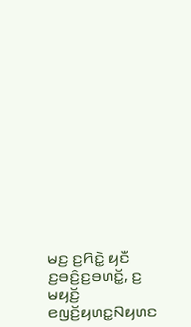ꤗꤢ꤬ ꤢ꤬ꤖꤢꤧ꤭ ꤟꤢꤪ ꤢ꤬ꤋꤢꤨ꤬ꤢ꤬ꤋꤛꤢꤩ꤭, ꤢ꤬ ꤗꤟꤢꤩ꤬ ꤕꤜꤢꤩ꤬ꤟꤛꤢ꤭ꤡꤟꤛꤢ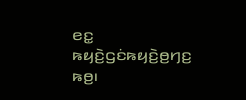ꤕꤢ꤭ ꤒꤟꤢꤧ꤬ꤞꤢꤦꤒꤟꤢꤧ꤬ꤥ꤬ꤚꤢ꤬ ꤒꤥ꤬꤯